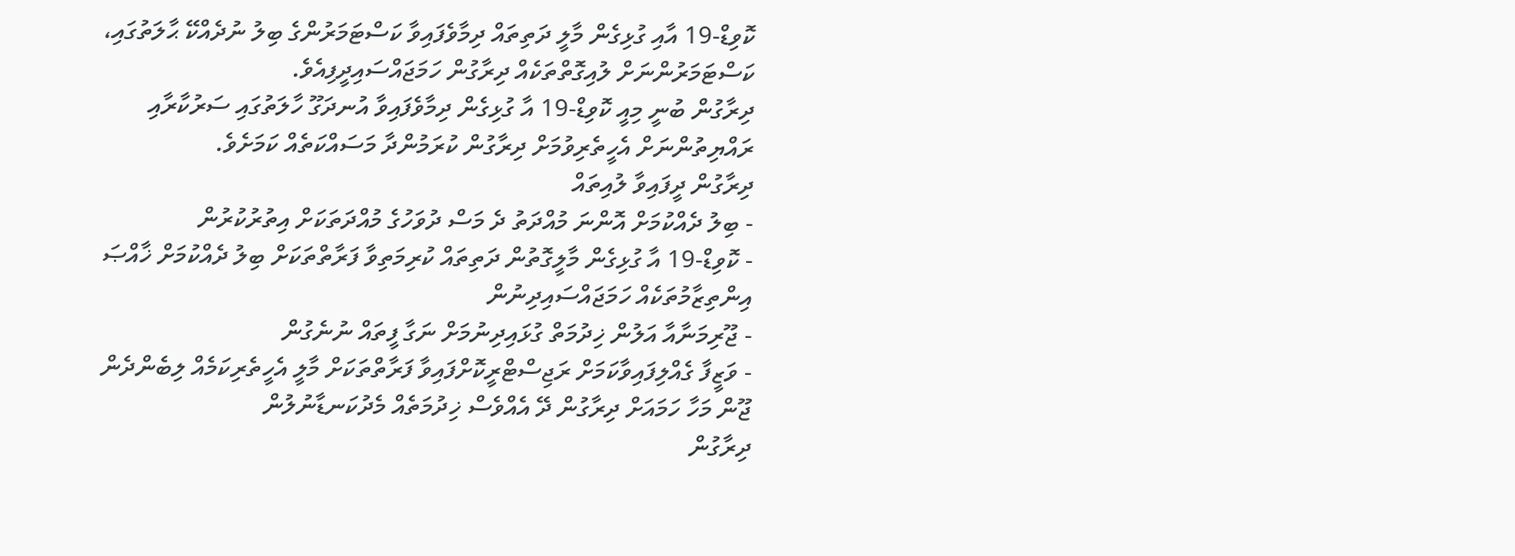ކޮވިޑް-19 އާއި ގުޅިގެން މާލީ ދަތިތައް ދިމާވެފައިވާ ކަސްޓަމަރުންގެ ބިލު ނުދެއްކޭ ޙާލަތުގައި، ކަސްޓަމަރުންނަށް ލުއިގޮތްތަކެއް ދިރާގުން ހަމަޖައްސައިދީފިއެވެ.
ދިރާގުން ބުނީ މިއީ ކޮވިޑް-19 އާ ގުޅިގެން ދިމާވެފައިވާ އުނދަގޫ ހާލަތުގައި ސަރުކާރާއި ރައްޔިތުންނަށް އެހީތެރިވުމަށް ދިރާގުން ކުރަމުންދާ މަސައްކަތެއް ކަމަށެވެ.
ދިރާގުން ދީފައިވާ ލުއިތައް
- ބިލު ދެއްކުމަށް އޮންނަ މުއްދަތު ދެ މަސް ދުވަހުގެ މުއްދަތަކަށް އިތުރުކުރުން
- ކޮވިޑް-19 އާ ގުޅިގެން މާލީގޮތުން ދަތިތައް ކުރިމަތިވާ ފަރާތްތަކަށް ބިލު ދެއްކުމަށް ޚާއްޞަ އިންތިޒާމުތަކެއް ހަމަޖައްސައިދިނުން
- ޖޫރިމަނާއާ އަލުން ޚިދުމަތް ގުޅައިދިނުމަށް ނަގާ ފީތައް ނުނެގުން
- ވަޒީފާ ގެއްލިފައިވާކަމަށް ރަޖިސްޓްރީކޮށްފައިވާ ފަރާތްތަކަށް މާލީ އެހީތެރިކަމެއް ލިބެންދެން ޖޫން މަހާ ހަމައަށް ދިރާގުން ދޭ އެއްވެސް ޚިދުމަތެއް މެދުކަނޑާނުލުން
ދިރާގުން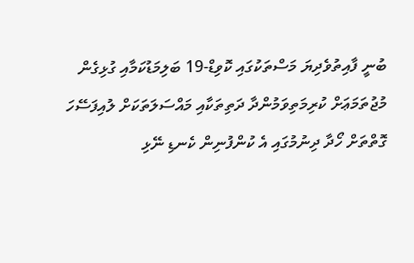ބުނީ ފާއިތުވެދިޔަ މަސްތަކުގައި ކޮވިޑް-19 ބަލިމަޑުކަމާއި ގުޅިގެން މުޖުތަމަޢަށް ކުރިމަތިވަމުންދާ ދަތިތަކާއި މައްސަލަތަކަށް ލުއިފަސޭހަ ގޮތްތަށް ހޯދާ ދިނުމުގައި އެ ކުންފުނިން ކެނޑި ނޭޅި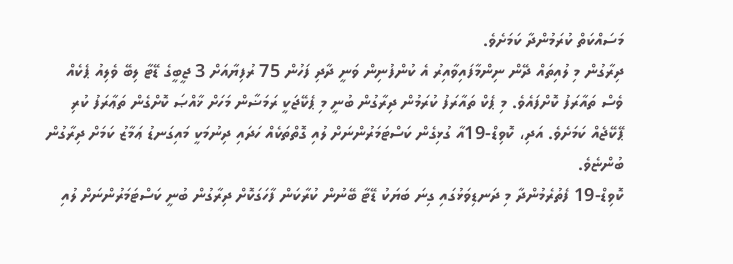މަސައްކަތް ކުރަމުންދާ ކަމަށެވެ.
ދިރާގުން މި ލުއިތައް ދޭން ނިންމާފައިވާއިރު އެ ކުންފުނިން ވަނީ ދާދި ފަހުން 75 ރުފިޔާއަށް 3 ޖީބީގެ ޑޭޓާ ލިބޭ ވެލިއު ޕެކެއް ވެސް ތައާރަފު ކޮށްފައެވެ. މި ޕެކް ތައާރަފު ކުރަމުން ދިރާގުން ބުނީ މި ޕެކޭޖަކީ ރަމަޟާން މަހަށް ޚާއްޞަ ކޮށްގެން ތަޢާރަފު ކުރި ޕޭކޭޖެއް ކަމަށެވެ. އަދި، ކޮވިޑް-19އާ ގުޅިގެން ކަސްޓަމަރުންނަށް ލުއި ގޮތްތަކެއް ހަދައި ދިނުމަކީ މައިގަނޑު ޢަމާޒު ކަމަށް ދިރާގުން ބުންޏެވެ.
ކޮވިޑް-19 ފެތުރެމުންދާ މި ދަނޑިވަޅުގައި ގިނަ ބަޔަކު ޑޭޓާ ބޭނުން ކުރާކަން ފާހަގަކޮށް ދިރާގުން ބުނީ ކަސްޓަމަރުންނަށް ލުއި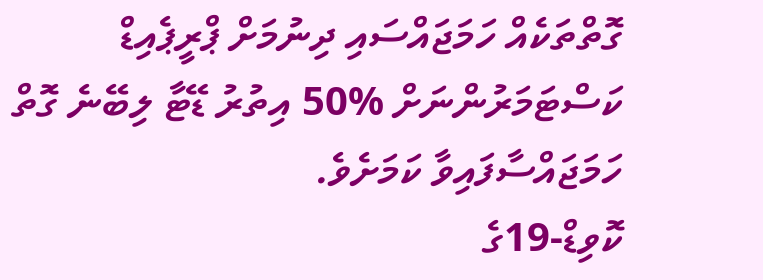ގޮތްތަކެއް ހަމަޖައްސައި ދިނުމަށް ޕްރީޕެއިޑް ކަސްޓަމަރުންނަށް %50 އިތުރު ޑޭޓާ ލިބޭނެ ގޮތް ހަމަޖައްސާފައިވާ ކަމަށެވެ.
ކޮވިޑް-19ގެ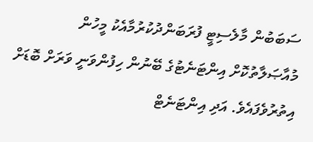ސަބަބުން މާލެސިޓީ ފުރަބަންދުކުރުމާއެކު މީހުން މުއާޞަލާތުކޮށް އިންޓަނެޓުގެ ބޭނުން ހިފުންވަނީ ވަރަށް ބޮޑަށް އިތުރުވެފައެވެ. އަދި އިންޓަނެޓް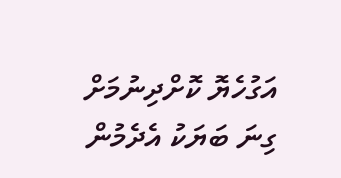އަގުހެޔޮ ކޮށްދިނުމަށް ގިނަ ބަޔަކު އެދެމުން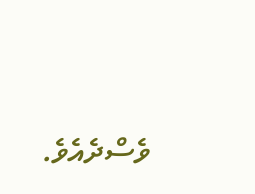ވެސްދެއެވެ.